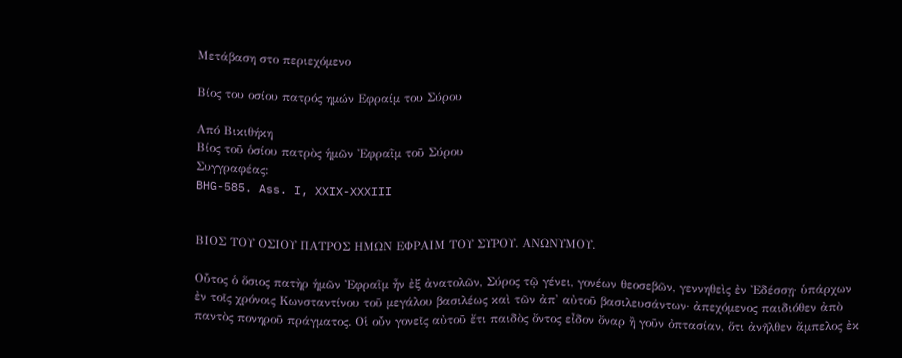Μετάβαση στο περιεχόμενο

Βίος του οσίου πατρός ημών Εφραίμ του Σύρου

Από Βικιθήκη
Βίος τοῦ ὁσίου πατρὸς ἡμῶν Ἐφραῒμ τοῦ Σύρου
Συγγραφέας:
BHG-585. Ass. I, XXIX-XXXIII


ΒΙΟΣ ΤΟΥ ΟΣΙΟΥ ΠΑΤΡΟΣ ΗΜΩΝ ΕΦΡΑΙΜ ΤΟΥ ΣΥΡΟΥ. ΑΝΩΝΥΜΟΥ.

Οὗτος ὁ ὅσιος πατὴρ ἡμῶν Ἐφραῒμ ἦν ἐξ ἀνατολῶν, Σύρος τῷ γένει, γονέων θεοσεβῶν, γεννηθεὶς ἐν Ἐδέσσῃ· ὑπάρχων ἐν τοῖς χρόνοις Κωνσταντίνου τοῦ μεγάλου βασιλέως καὶ τῶν ἀπ' αὐτοῦ βασιλευσάντων· ἀπεχόμενος παιδιόθεν ἀπὸ παντὸς πονηροῦ πράγματος. Οἱ οὖν γονεῖς αὐτοῦ ἔτι παιδὸς ὄντος εἶδον ὄναρ ἢ γοῦν ὀπτασίαν, ὅτι ἀνῆλθεν ἄμπελος ἐκ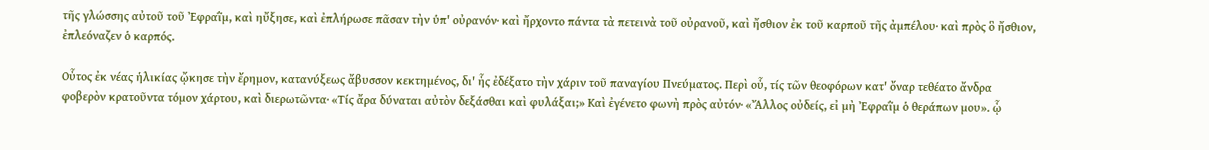τῆς γλώσσης αὐτοῦ τοῦ Ἐφραῒμ, καὶ ηὔξησε, καὶ ἐπλήρωσε πᾶσαν τὴν ὑπ' οὐρανόν· καὶ ἤρχοντο πάντα τὰ πετεινὰ τοῦ οὐρανοῦ, καὶ ἤσθιον ἐκ τοῦ καρποῦ τῆς ἀμπέλου· καὶ πρὸς ὃ ἤσθιον, ἐπλεόναζεν ὁ καρπός.

Οὗτος ἐκ νέας ἡλικίας ᾤκησε τὴν ἔρημον, κατανύξεως ἄβυσσον κεκτημένος, δι' ἧς ἐδέξατο τὴν χάριν τοῦ παναγίου Πνεύματος. Περὶ οὗ, τίς τῶν θεοφόρων κατ' ὄναρ τεθέατο ἄνδρα φοβερὸν κρατοῦντα τόμον χάρτου, καὶ διερωτῶντα· «Τίς ἄρα δύναται αὐτὸν δεξάσθαι καὶ φυλάξαι;» Καὶ ἐγένετο φωνὴ πρὸς αὐτόν· «Ἄλλος οὐδείς, εἰ μὴ Ἐφραῒμ ὁ θεράπων μου». ᾧ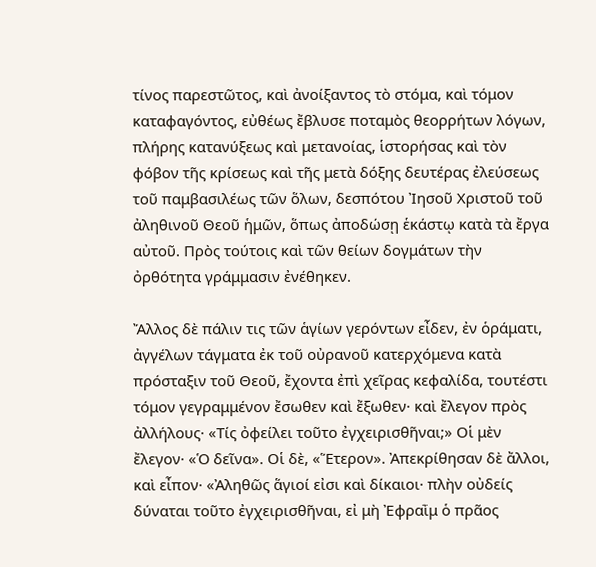τίνος παρεστῶτος, καὶ ἀνοίξαντος τὸ στόμα, καὶ τόμον καταφαγόντος, εὐθέως ἔβλυσε ποταμὸς θεορρήτων λόγων, πλήρης κατανύξεως καὶ μετανοίας, ἱστορήσας καὶ τὸν φόβον τῆς κρίσεως καὶ τῆς μετὰ δόξης δευτέρας ἐλεύσεως τοῦ παμβασιλέως τῶν ὅλων, δεσπότου Ἰησοῦ Χριστοῦ τοῦ ἀληθινοῦ Θεοῦ ἡμῶν, ὅπως ἀποδώσῃ ἑκάστῳ κατὰ τὰ ἔργα αὐτοῦ. Πρὸς τούτοις καὶ τῶν θείων δογμάτων τὴν ὀρθότητα γράμμασιν ἐνέθηκεν.

Ἄλλος δὲ πάλιν τις τῶν ἁγίων γερόντων εἶδεν, ἐν ὁράματι, ἀγγέλων τάγματα ἐκ τοῦ οὐρανοῦ κατερχόμενα κατὰ πρόσταξιν τοῦ Θεοῦ, ἔχοντα ἐπὶ χεῖρας κεφαλίδα, τουτέστι τόμον γεγραμμένον ἔσωθεν καὶ ἔξωθεν· καὶ ἔλεγον πρὸς ἀλλήλους· «Τίς ὀφείλει τοῦτο ἐγχειρισθῆναι;» Οἱ μὲν ἔλεγον· «Ὁ δεῖνα». Οἱ δὲ, «Ἕτερον». Ἀπεκρίθησαν δὲ ἄλλοι, καὶ εἶπον· «Ἀληθῶς ἅγιοί εἰσι καὶ δίκαιοι· πλὴν οὐδείς δύναται τοῦτο ἐγχειρισθῆναι, εἰ μὴ Ἐφραῒμ ὁ πρᾶος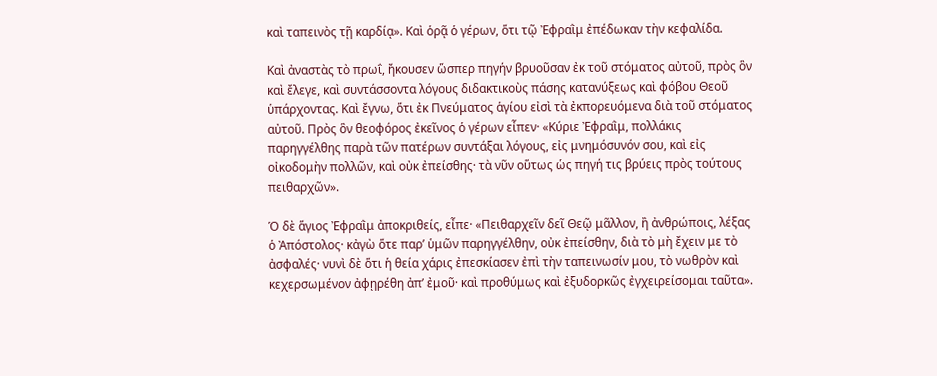καὶ ταπεινὸς τῇ καρδίᾳ». Καὶ ὁρᾷ ὁ γέρων, ὅτι τῷ Ἐφραῒμ ἐπέδωκαν τὴν κεφαλίδα.

Καὶ ἀναστὰς τὸ πρωΐ, ἤκουσεν ὥσπερ πηγήν βρυοῦσαν ἐκ τοῦ στόματος αὐτοῦ, πρὸς ὃν καὶ ἔλεγε, καὶ συντάσσοντα λόγους διδακτικοὺς πάσης κατανύξεως καὶ φόβου Θεοῦ ὑπάρχοντας. Καὶ ἔγνω, ὅτι ἐκ Πνεύματος ἁγίου εἰσὶ τὰ ἐκπορευόμενα διὰ τοῦ στόματος αὐτοῦ. Πρὸς ὃν θεοφόρος ἐκεῖνος ὁ γέρων εἶπεν· «Κύριε Ἐφραῒμ, πολλάκις παρηγγέλθης παρὰ τῶν πατέρων συντάξαι λόγους, εἰς μνημόσυνόν σου, καὶ εἰς οἰκοδομὴν πολλῶν, καὶ οὐκ ἐπείσθης· τὰ νῦν οὕτως ὡς πηγή τις βρύεις πρὸς τούτους πειθαρχῶν».

Ὁ δὲ ἅγιος Ἐφραῒμ ἀποκριθείς, εἶπε· «Πειθαρχεῖν δεῖ Θεῷ μᾶλλον, ἢ ἀνθρώποις, λέξας ὁ Ἀπόστολος· κἀγὼ ὅτε παρ’ ὑμῶν παρηγγέλθην, οὐκ ἐπείσθην, διὰ τὸ μὴ ἔχειν με τὸ ἀσφαλές· νυνὶ δὲ ὅτι ἡ θεία χάρις ἐπεσκίασεν ἐπὶ τὴν ταπεινωσίν μου, τὸ νωθρὸν καὶ κεχερσωμένον ἀφῃρέθη ἀπ’ ἐμοῦ· καὶ προθύμως καὶ ἐξυδορκῶς ἐγχειρείσομαι ταῦτα».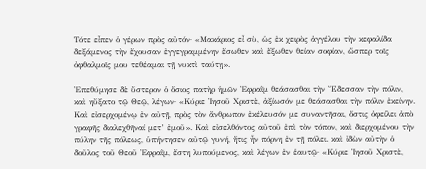Τότε εἶπεν ὁ γέρων πρὸς αὐτόν· «Μακάριος εἶ σὺ, ὡς ἐκ χειρὸς ἀγγέλου τὴν κεφαλίδα δεξάμενος τὴν ἔχουσαν ἐγγεγραμμένην ἔσωθεν καὶ ἔξωθεν θείαν σοφίαν, ὥσπερ τοῖς ὀφθαλμοῖς μου τεθέαμαι τῇ νυκτὶ ταύτῃ».

Ἐπεθύμησε δὲ ὕστερον ὁ ὅσιος πατὴρ ἡμῶν Ἐφραῒμ θεάσασθαι τὴν Ἔδεσσαν τὴν πόλιν, καὶ ηὔξατο τῷ Θεῷ, λέγων· «Κύριε Ἰησοῦ Χριστὲ, ἀξίωσόν με θεάσασθαι τὴν πόλιν ἐκείνην. Καὶ εἰσερχομένῳ ἐν αὐτῇ, πρὸς τὸν ἄνθρωπον ἐκέλευσόν με συναντῆσαι, ὅστις ὀφείλει ἀπὸ γραφῆς διαλεχθῆναί μετ’ ἐμοῦ». Καὶ εἰσελθόντος αὐτοῦ ἐπὶ τὸν τόπον, καὶ διερχομένου τὴν πύλην τῆς πόλεως, ὑπήντησεν αὐτῷ γυνή, ἥτις ἦν πόρνη ἐν τῇ πόλει. καὶ ἰδὼν αὐτὴν ὁ δοῦλος τοῦ Θεοῦ Ἐφραῒμ, ἔστη λυπούμενος, καὶ λέγων ἐν ἑαυτῷ· «Κύριε Ἰησοῦ Χριστὲ,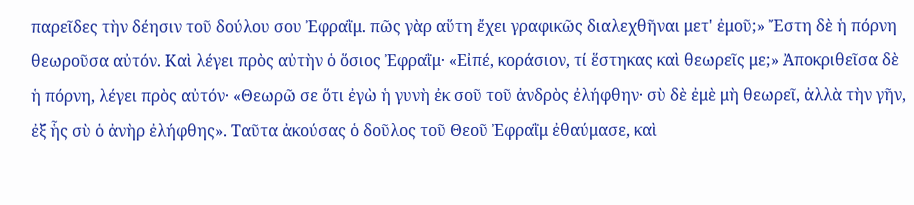παρεῖδες τὴν δέησιν τοῦ δούλου σου Ἐφραῒμ. πῶς γὰρ αὕτη ἔχει γραφικῶς διαλεχθῆναι μετ' ἐμοῦ;» Ἔστη δὲ ἡ πόρνη θεωροῦσα αὐτόν. Καὶ λέγει πρὸς αὐτὴν ὁ ὅσιος Ἐφραῒμ· «Εἰπέ, κοράσιον, τί ἕστηκας καὶ θεωρεῖς με;» Ἀποκριθεῖσα δὲ ἡ πόρνη, λέγει πρὸς αὐτόν· «Θεωρῶ σε ὅτι ἐγὼ ἡ γυνὴ ἐκ σοῦ τοῦ ἀνδρὸς ἐλήφθην· σὺ δὲ ἐμὲ μὴ θεωρεῖ, ἀλλὰ τὴν γῆν, ἐξ ἧς σὺ ὁ ἀνὴρ ἐλήφθης». Ταῦτα ἀκούσας ὁ δοῦλος τοῦ Θεοῦ Ἐφραῒμ ἐθαύμασε, καὶ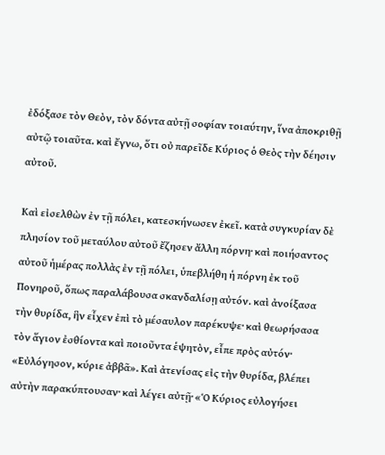ἐδόξασε τὸν Θεὸν, τὸν δόντα αὐτῇ σοφίαν τοιαύτην, ἵνα ἀποκριθῇ αὐτῷ τοιαῦτα. καὶ ἔγνω, ὅτι οὐ παρεῖδε Κύριος ὁ Θεὸς τὴν δέησιν αὐτοῦ.

Καὶ εἰσελθὼν ἐν τῇ πόλει, κατεσκήνωσεν ἐκεῖ. κατὰ συγκυρίαν δὲ πλησίον τοῦ μεταύλου αὐτοῦ ἔζησεν ἄλλη πόρνη· καὶ ποιήσαντος αὐτοῦ ἡμέρας πολλὰς ἐν τῇ πόλει, ὑπεβλήθη ἡ πόρνη ἐκ τοῦ Πονηροῦ, ὅπως παραλάβουσα σκανδαλίσῃ αὐτόν. καὶ ἀνοίξασα τὴν θυρίδα, ἣν εἶχεν ἐπὶ τὸ μέσαυλον παρέκυψε· καὶ θεωρήσασα τὸν ἅγιον ἐσθίοντα καὶ ποιοῦντα ἑψητὸν, εἶπε πρὸς αὐτόν· «Εὐλόγησον, κύριε ἀββᾶ». Καὶ ἀτενίσας εἰς τὴν θυρίδα, βλέπει αὐτὴν παρακύπτουσαν· καὶ λέγει αὐτῇ· «Ὁ Κύριος εὐλογήσει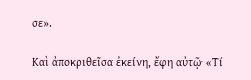σε».

Καὶ ἀποκριθεῖσα ἐκείνη, ἔφη αὐτῷ· «Τί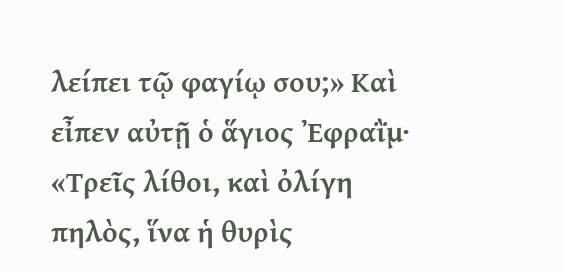λείπει τῷ φαγίῳ σου;» Καὶ εἶπεν αὐτῇ ὁ ἅγιος Ἐφραῒμ· «Τρεῖς λίθοι, καὶ ὀλίγη πηλὸς, ἵνα ἡ θυρὶς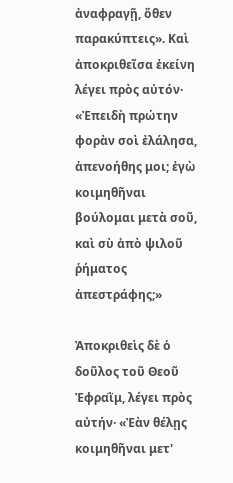ἀναφραγῇ, ὅθεν παρακύπτεις». Καὶ ἀποκριθεῖσα ἐκείνη λέγει πρὸς αὐτόν· «Ἐπειδὴ πρώτην φορὰν σοὶ ἐλάλησα, ἀπενοήθης μοι; ἐγὼ κοιμηθῆναι βούλομαι μετὰ σοῦ, καὶ σὺ ἀπὸ ψιλοῦ ῥήματος ἀπεστράφης;»

Ἀποκριθεὶς δὲ ὁ δοῦλος τοῦ Θεοῦ Ἐφραῒμ, λέγει πρὸς αὐτήν· «Ἐὰν θέλῃς κοιμηθῆναι μετ'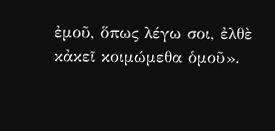ἐμοῦ, ὅπως λέγω σοι, ἐλθὲ κἀκεῖ κοιμώμεθα ὁμοῦ».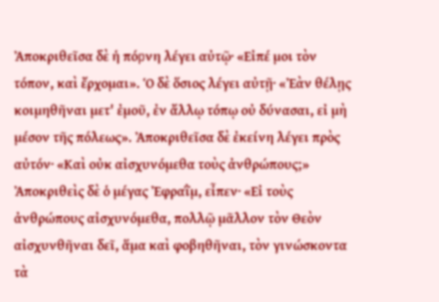Ἀποκριθεῖσα δὲ ἡ πόрνη λέγει αὐτῷ· «Εἰπέ μοι τὸν τόπον, καὶ ἔρχομαι». Ὁ δὲ ὅσιος λέγει αὐτῇ· «Ἐὰν θέλῃς κοιμηθῆναι μετ' ἐμοῦ, ἐν ἄλλῳ τόπῳ οὐ δύνασαι, εἰ μὴ μέσον τῆς πόλεως». Ἀποκριθεῖσα δὲ ἐκείνη λέγει πρὸς αὐτόν· «Καὶ οὐκ αἰσχυνόμεθα τοὺς ἀνθρώπους;» Ἀποκριθεὶς δὲ ὁ μέγας Ἐφραῒμ, εἶπεν· «Εἰ τοὺς ἀνθρώπους αἰσχυνόμεθα, πολλῷ μᾶλλον τὸν Θεὸν αἰσχυνθῆναι δεῖ, ἅμα καὶ φοβηθῆναι, τὸν γινώσκοντα τὰ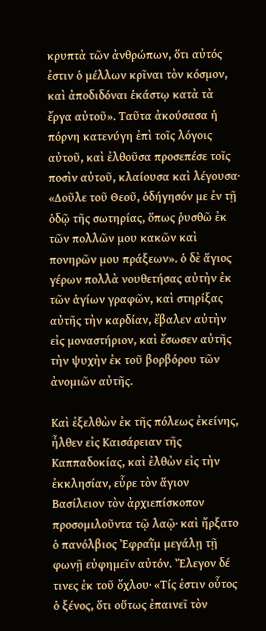κρυπτὰ τῶν ἀνθρώπων, ὅτι αὐτός ἐστιν ὁ μέλλων κρῖναι τὸν κόσμον, καὶ ἀποδιδόναι ἑκάστῳ κατὰ τὰ ἔργα αὐτοῦ». Ταῦτα ἀκούσασα ἡ πόρνη κατενύγη ἐπὶ τοῖς λόγοις αὐτοῦ, καὶ ἐλθοῦσα προσεπέσε τοῖς ποσὶν αὐτοῦ, κλαίουσα καὶ λέγουσα· «Δοῦλε τοῦ Θεοῦ, ὁδήγησόν με ἐν τῇ ὁδῷ τῆς σωτηρίας, ὅπως ῥυσθῶ ἐκ τῶν πολλῶν μου κακῶν καὶ πονηρῶν μου πράξεων». ὁ δὲ ἅγιος γέρων πολλὰ νουθετήσας αὐτὴν ἐκ τῶν ἁγίων γραφῶν, καὶ στηρίξας αὐτῆς τὴν καρδίαν, ἔβαλεν αὐτὴν εἰς μοναστήριον, καὶ ἔσωσεν αὐτῆς τὴν ψυχὴν ἐκ τοῦ βορβόρου τῶν ἀνομιῶν αὐτῆς.

Καὶ ἐξελθὼν ἐκ τῆς πόλεως ἐκείνης, ἦλθεν εἰς Καισάρειαν τῆς Καππαδοκίας, καὶ ἐλθὼν εἰς τὴν ἐκκλησίαν, εὗρε τὸν ἅγιον Βασίλειον τὸν ἀρχιεπίσκοπον προσομιλοῦντα τῷ λαῷ· καὶ ἤρξατο ὁ πανόλβιος Ἐφραῒμ μεγάλῃ τῇ φωνῇ εὐφημεῖν αὐτόν. Ἔλεγον δέ τινες ἐκ τοῦ ὄχλου· «Τίς ἐστιν οὗτος ὁ ξένος, ὅτι οὕτως ἐπαινεῖ τὸν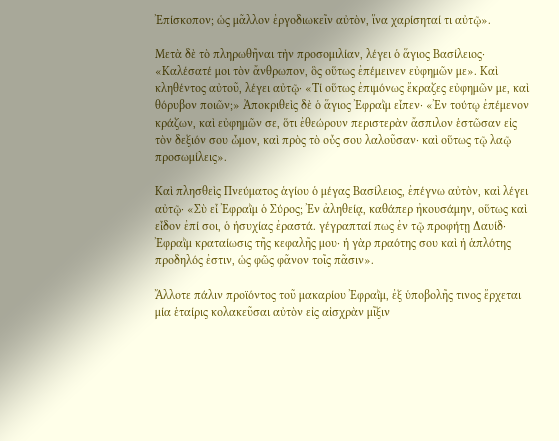Ἐπίσκοπον; ὡς μᾶλλον ἐργοδιωκεῖν αὐτὸν, ἵνα χαρίσηταί τι αὐτῷ».

Μετὰ δὲ τὸ πληρωθῆναι τὴν προσομιλίαν, λέγει ὁ ἅγιος Βασίλειος· «Καλέσατέ μοι τὸν ἄνθρωπον, ὃς οὕτως ἐπέμεινεν εὐφημῶν με». Καὶ κληθέντος αὐτοῦ, λέγει αὐτῷ· «Τί οὕτως ἐπιμόνως ἔκραζες εὐφημῶν με, καὶ θόρυβον ποιῶν;» Ἀποκριθεὶς δὲ ὁ ἅγιος Ἐφραῒμ εἶπεν· «Ἐν τούτῳ ἐπέμενον κράζων, καὶ εὐφημῶν σε, ὅτι ἐθεώρουν περιστερὰν ἄσπιλον ἑστῶσαν εἰς τὸν δεξιόν σου ὦμον, καὶ πρὸς τὸ οὖς σου λαλοῦσαν· καὶ οὕτως τῷ λαῷ προσωμίλεις».

Καὶ πλησθεὶς Πνεύματος ἁγίου ὁ μέγας Βασίλειος, ἐπέγνω αὐτὸν, καὶ λέγει αὐτῷ· «Σὺ εἶ Ἐφραῒμ ὁ Σύρος; Ἐν ἀληθείᾳ, καθάπερ ἠκουσάμην, οὕτως καὶ εἶδον ἐπί σοι, ὁ ἡσυχίας ἐραστά. γέγραπταί πως ἐν τῷ προφήτῃ Δαυίδ· Ἐφραῒμ κραταίωσις τῆς κεφαλῆς μου· ἡ γὰρ πραότης σου καὶ ἡ ἁπλότης προδηλός ἐστιν, ὡς φῶς φᾶνον τοῖς πᾶσιν».

Ἄλλοτε πάλιν προϊόντος τοῦ μακαρίου Ἐφραῒμ, ἐξ ὑποβολῆς τινος ἔρχεται μία ἑταίρις κολακεῦσαι αὐτὸν εἰς αἰσχρὰν μῖξιν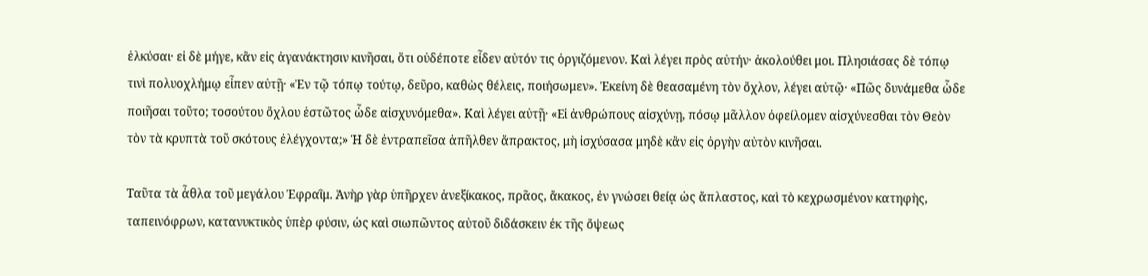ἑλκύσαι· εἰ δὲ μήγε, κἂν εἰς ἀγανάκτησιν κινῆσαι, ὅτι οὐδέποτε εἶδεν αὐτόν τις ὀργιζόμενον. Καὶ λέγει πρὸς αὐτήν· ἀκολούθει μοι. Πλησιάσας δὲ τόπῳ τινὶ πολυοχλήμῳ εἶπεν αὐτῇ· «Ἐν τῷ τόπῳ τούτῳ, δεῦρο, καθὼς θέλεις, ποιήσωμεν». Ἐκείνη δὲ θεασαμένη τὸν ὄχλον, λέγει αὐτῷ· «Πῶς δυνάμεθα ὧδε ποιῆσαι τοῦτο; τοσούτου ὄχλου ἑστῶτος ὧδε αἰσχυνόμεθα». Καὶ λέγει αὐτῇ· «Εἰ ἀνθρώπους αἰσχύνῃ, πόσῳ μᾶλλον ὀφείλομεν αἰσχύνεσθαι τὸν Θεὸν τὸν τὰ κρυπτὰ τοῦ σκότους ἐλέγχοντα;» Ἡ δὲ ἐντραπεῖσα ἀπῆλθεν ἄπρακτος, μὴ ἰσχύσασα μηδὲ κἂν εἰς ὀργὴν αὐτὸν κινῆσαι.

Ταῦτα τὰ ἆθλα τοῦ μεγάλου Ἐφραῒμ. Ἀνὴρ γὰρ ὑπῆρχεν ἀνεξίκακος, πρᾶος, ἄκακος, ἐν γνώσει θείᾳ ὡς ἄπλαστος, καὶ τὸ κεχρωσμένον κατηφὴς, ταπεινόφρων, κατανυκτικὸς ὑπὲρ φύσιν, ὡς καὶ σιωπῶντος αὐτοῦ διδάσκειν ἐκ τῆς ὄψεως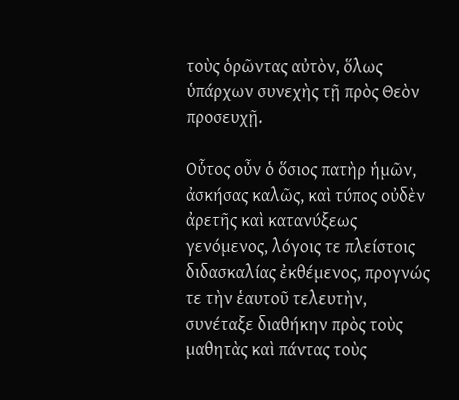τοὺς ὁρῶντας αὐτὸν, ὅλως ὑπάρχων συνεχὴς τῇ πρὸς Θεὸν προσευχῇ.

Οὗτος οὖν ὁ ὅσιος πατὴρ ἡμῶν, ἀσκήσας καλῶς, καὶ τύπος οὐδὲν ἀρετῆς καὶ κατανύξεως γενόμενος, λόγοις τε πλείστοις διδασκαλίας ἐκθέμενος, προγνώς τε τὴν ἑαυτοῦ τελευτὴν, συνέταξε διαθήκην πρὸς τοὺς μαθητὰς καὶ πάντας τοὺς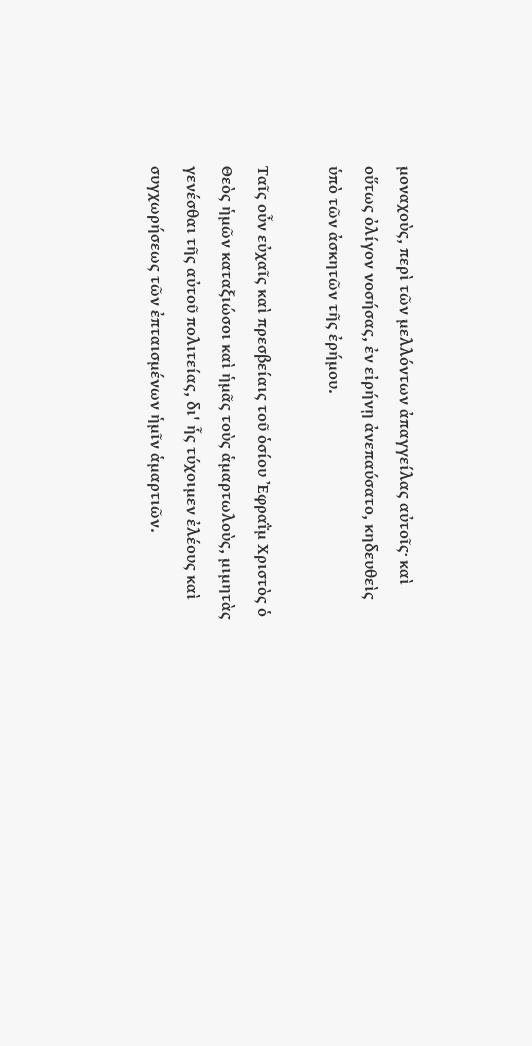μοναχοὺς, περὶ τῶν μελλόντων ἀπαγγείλας αὐτοῖς· καὶ οὕτως ὀλίγον νοσήσας, ἐν εἰρήνῃ ἀνεπαύσατο, κηδευθεὶς ὑπὸ τῶν ἀσκητῶν τῆς ἐρήμου.

Ταῖς οὖν εὐχαῖς καὶ πρεσβείαις τοῦ ὁσίου Ἐφραῒμ Χριστὸς ὁ Θεὸς ἡμῶν καταξιώσοι καὶ ἡμᾶς τοὺς ἁμαρτωλοὺς, μιμητὰς γενέσθαι τῆς αὐτοῦ πολιτείας, δι' ἧς τύχοιμεν ἐλέους καὶ συγχωρήσεως τῶν ἐπταισμένων ἡμῖν ἁμαρτιῶν.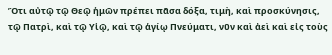Ὅτι αὐτῷ τῷ Θεῷ ἡμῶν πρέπει πᾶσα δόξα, τιμὴ, καὶ προσκύνησις, τῷ Πατρὶ, καὶ τῷ Υἱῷ, καὶ τῷ ἁγίῳ Πνεύματι, νῦν καὶ ἀεὶ καὶ εἰς τοὺς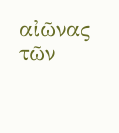αἰῶνας τῶν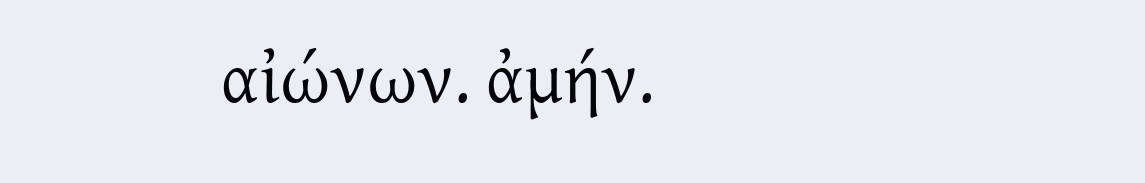αἰώνων. ἀμήν.